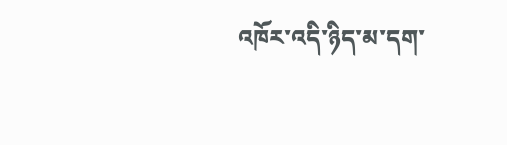འཁོར་འདི་ཉིད་མ་དག་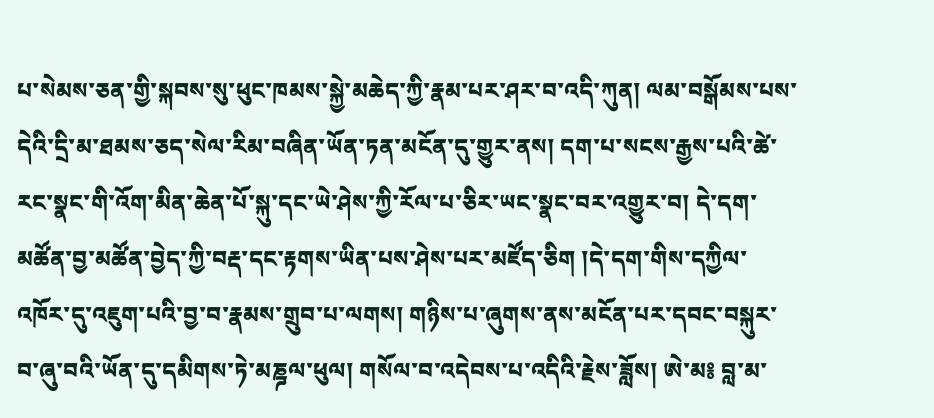པ་སེམས་ཅན་གྱི་སྐབས་སུ་ཕུང་ཁམས་སྐྱེ་མཆེད་ཀྱི་རྣམ་པར་ཤར་བ་འདི་ཀུན། ལམ་བསྒོམས་པས་དེའི་དྲི་མ་ཐམས་ཅད་སེལ་རིམ་བཞིན་ཡོན་ཏན་མངོན་དུ་གྱུར་ནས། དག་པ་སངས་རྒྱས་པའི་ཚེ་རང་སྣང་གི་འོག་མིན་ཆེན་པོ་སྐུ་དང་ཡེ་ཤེས་ཀྱི་རོལ་པ་ཅིར་ཡང་སྣང་བར་འགྱུར་བ། དེ་དག་མཚོན་བྱ་མཚོན་བྱེད་ཀྱི་བརྡ་དང་རྟགས་ཡིན་པས་ཤེས་པར་མཛོད་ཅིག །དེ་དག་གིས་དཀྱིལ་འཁོར་དུ་འཇུག་པའི་བྱ་བ་རྣམས་གྲུབ་པ་ལགས། གཉིས་པ་ཞུགས་ནས་མངོན་པར་དབང་བསྐུར་བ་ཞུ་བའི་ཡོན་དུ་དམིགས་ཏེ་མཎྜལ་ཕུལ། གསོལ་བ་འདེབས་པ་འདིའི་རྗེས་ཟློས། ཨེ་མ༔ བླ་མ་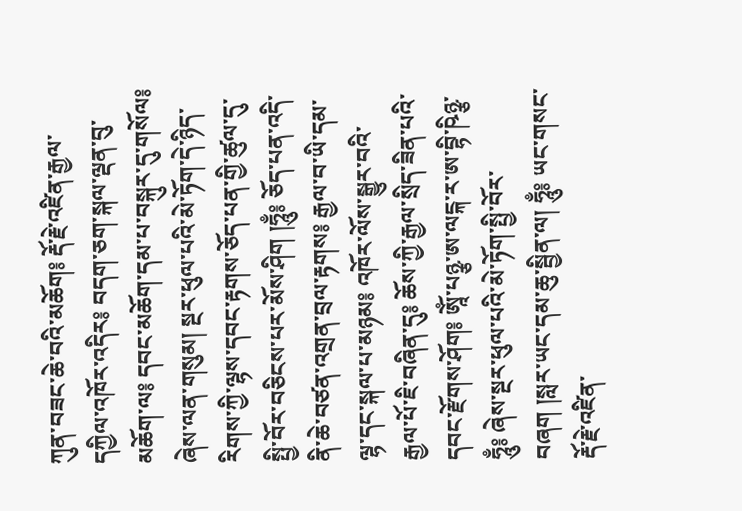ཀུན་བཟང་ཆེ་བའི་མཆོག༔ རྡོ་རྗེ་འཛིན་རྒྱལ་དཀྱིལ་འཁོར་འདིར༔ བདག་ཅག་སྐལ་ལྡན་བུ་མཆོག་ལ༔ དབང་མཆོག་དམ་པ་བསྐུར་དུ་གསོལ༔ ཞེས་ལན་གསུམ། སྔར་ཕུལ་པའི་མེ་ཏོག་དེ་ཉིད་རིགས་ཀྱི་ལྷས་དབང་རྟགས་ཅོད་པན་གྱི་ཚུལ་དུ་སྤྱི་བོར་བཅིངས་པར་མོས་ཤིག །ཧཱུྃ༔ ཅོད་པན་འདི་ནི་ཆེ་བཙན་འགྲན་བྲལ་རྟགས༔ རྒྱལ་བ་ཡི་དམ་ལྷ་དང་སྐལ་པ་མཉམ༔ འཁོར་ལོས་སྒྱུར་བའི་རྒྱལ་པོ་ཇི་བཞིན་དུ༔ ཆོས་ཀྱི་རྒྱལ་སྲིད་ཟིན་པའི་དབང་རྫོགས་ཤོག༔ ཨཱོཾ་པཉྩ་ཨ་ལངྐ་ར་ཨ་བྷི་ཥིཉྩ་ཧཱུྃ༔ ཞེས་སྔར་ཕུལ་པའི་མེ་ཏོག་སྤྱི་བོར་བཞག །སླར་ཡང་དམ་ཆུ་སྦྱིན་ལ། ཧཱུྃ༔ ཡང་གསང་རྡོ་རྗེ་འཛིན་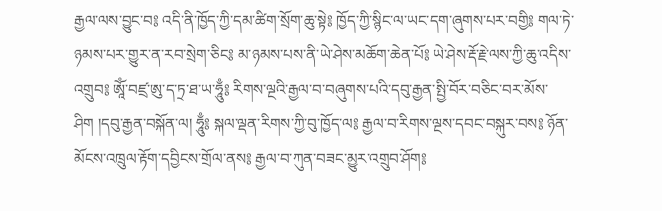རྒྱལ་ལས་བྱུང་བ༔ འདི་ནི་ཁྱོད་ཀྱི་དམ་ཚིག་སྲོག་ཆུ་སྟེ༔ ཁྱོད་ཀྱི་སྙིང་ལ་ཡང་དག་ཞུགས་པར་བགྱི༔ གལ་ཏེ་ཉམས་པར་གྱུར་ན་རབ་སྲེག་ཅིང༔ མ་ཉམས་པས་ནི་ཡེ་ཤེས་མཆོག་ཆེན་པོ༔ ཡེ་ཤེས་རྡོ་རྗེ་ལས་ཀྱི་ཆུ་འདིས་འགྲུབ༔ ཨཱོཾ་བཛྲ་ཨུ་ད་ཏྲ་ཐ་ཡ་ཧཱུྃ༔ རིགས་ལྔའི་རྒྱལ་བ་བཞུགས་པའི་དབུ་རྒྱན་སྤྱི་བོར་བཅིང་བར་མོས་ཤིག །དབུ་རྒྱན་བསྐོན་ལ། ཧཱུྃ༔ སྐལ་ལྡན་རིགས་ཀྱི་བུ་ཁྱོད་ལ༔ རྒྱལ་བ་རིགས་ལྔས་དབང་བསྐུར་བས༔ ཉོན་མོངས་འཁྲུལ་རྟོག་དབྱིངས་གྲོལ་ནས༔ རྒྱལ་བ་ཀུན་བཟང་མྱུར་འགྲུབ་ཤོག༔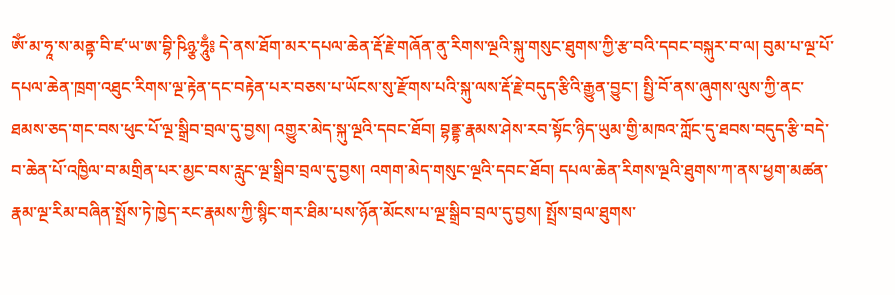ཨོཾ་མ་ཧཱ་ས་མནྟ་བི་ཛ་ཡ་ཨ་བྷི་ཥིཉྩ་ཧཱུྃ༔ དེ་ནས་ཐོག་མར་དཔལ་ཆེན་རྡོ་རྗེ་གཞོན་ནུ་རིགས་ལྔའི་སྐུ་གསུང་ཐུགས་ཀྱི་རྩ་བའི་དབང་བསྐུར་བ་ལ། བུམ་པ་ལྔ་པོ་དཔལ་ཆེན་ཁྲག་འཐུང་རིགས་ལྔ་རྟེན་དང་བརྟེན་པར་བཅས་པ་ཡོངས་སུ་རྫོགས་པའི་སྐུ་ལས་རྡོ་རྗེ་བདུད་རྩིའི་རྒྱུན་བྱུང་། སྤྱི་བོ་ནས་ཞུགས་ལུས་ཀྱི་ནང་ཐམས་ཅད་གང་བས་ཕུང་པོ་ལྔ་སྒྲིབ་བྲལ་དུ་བྱས། འགྱུར་མེད་སྐུ་ལྔའི་དབང་ཐོབ། བྷནྡྷ་རྣམས་ཤེས་རབ་སྟོང་ཉིད་ཡུམ་གྱི་མཁའ་ཀློང་དུ་ཐབས་བདུད་རྩི་བདེ་བ་ཆེན་པོ་འཁྱིལ་བ་མགྲིན་པར་མྱང་བས་རླུང་ལྔ་སྒྲིབ་བྲལ་དུ་བྱས། འགག་མེད་གསུང་ལྔའི་དབང་ཐོབ། དཔལ་ཆེན་རིགས་ལྔའི་ཐུགས་ཀ་ནས་ཕྱག་མཚན་རྣམ་ལྔ་རིམ་བཞིན་སྤྲོས་ཏེ་ཁྱེད་རང་རྣམས་ཀྱི་སྙིང་གར་ཐིམ་པས་ཉོན་མོངས་པ་ལྔ་སྒྲིབ་བྲལ་དུ་བྱས། སྤྲོས་བྲལ་ཐུགས་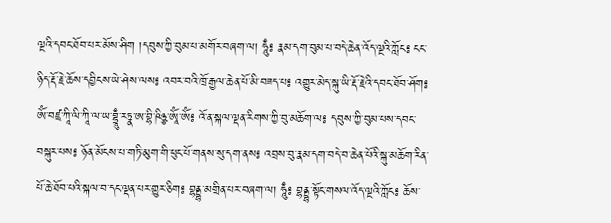ལྔའི་དབང་ཐོབ་པར་མོས་ཤིག །དབུས་ཀྱི་བུམ་པ་མགོར་བཞག་ལ། ཧཱུྃ༔ རྣམ་དག་བུམ་པ་བདེ་ཆེན་འོད་ལྔའི་ཀློང༔ ངང་ཉིད་རྡོ་རྗེ་ཆོས་དབྱིངས་ཡེ་ཤེས་ལས༔ འབར་བའི་ཁྲོ་རྒྱལ་ཆེན་པོ་མི་བཟད་པ༔ འགྱུར་མེད་སྐུ་ཡི་རྡོ་རྗེའི་དབང་ཐོབ་ཤོག༔ ཨོཾ་བཛྲ་ཀཱི་ལི་ཀཱི་ལ་ཡ་བྷྲཱུྃ་རཏྣ་ཨ་བྷི་ཥིཉྩ་ཨཱོཾ་ཨོཾ༔ འོ་ན་སྐལ་ལྡན་རིགས་ཀྱི་བུ་མཆོག་ལ༔ དབུས་ཀྱི་བུམ་པས་དབང་བསྐུར་པས༔ ཉོན་མོངས་པ་གཏི་མུག་གི་ཕུང་པོ་གནས་སུ་དག་ནས༔ འབྲས་བུ་རྣམ་དག་བདེ་བ་ཆེན་པོའི་སྐུ་མཆོག་རིན་པོ་ཆེ་ཐོབ་པའི་སྐལ་བ་དང་ལྡན་པར་གྱུར་ཅིག༔ བྷནྡྷ་མགྲིན་པར་བཞག་ལ། ཧཱུྃ༔ བྷནྡྷ་སྟོང་གསལ་འོད་ལྔའི་ཀློང༔ ཆོས་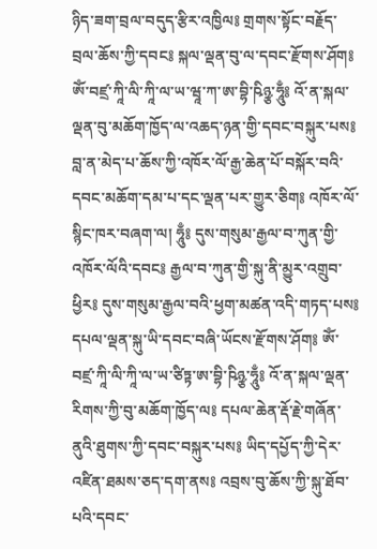ཉིད་ཟག་བྲལ་བདུད་རྩིར་འཁྱིལ༔ གྲགས་སྟོང་བརྗོད་བྲལ་ཆོས་ཀྱི་དབང༔ སྐལ་ལྡན་བུ་ལ་དབང་རྫོགས་ཤོག༔ ཨོཾ་བཛྲ་ཀཱི་ལི་ཀཱི་ལ་ཡ་ཝཱ་ཀ་ཨ་བྷི་ཥིཉྩ་ཧཱུྃ༔ འོ་ན་སྐལ་ལྡན་བུ་མཆོག་ཁྱོད་ལ་འཆད་ཉན་གྱི་དབང་བསྐུར་པས༔ བླ་ན་མེད་པ་ཆོས་ཀྱི་འཁོར་ལོ་རྒྱ་ཆེན་པོ་བསྐོར་བའི་དབང་མཆོག་དམ་པ་དང་ལྡན་པར་གྱུར་ཅིག༔ འཁོར་ལོ་སྙིང་ཁར་བཞག་ལ། ཧཱུྃ༔ དུས་གསུམ་རྒྱལ་བ་ཀུན་གྱི་འཁོར་ལོའི་དབང༔ རྒྱལ་བ་ཀུན་གྱི་སྐུ་ནི་མྱུར་འགྲུབ་ཕྱིར༔ དུས་གསུམ་རྒྱལ་བའི་ཕྱག་མཚན་འདི་གཏད་པས༔ དཔལ་ལྡན་སྐུ་ཡི་དབང་བཞི་ཡོངས་རྫོགས་ཤོག༔ ཨོཾ་བཛྲ་ཀཱི་ལི་ཀཱི་ལ་ཡ་ཙིཏྟ་ཨ་བྷི་ཥིཉྩ་ཧཱུྃ༔ འོ་ན་སྐལ་ལྡན་རིགས་ཀྱི་བུ་མཆོག་ཁྱོད་ལ༔ དཔལ་ཆེན་རྡོ་རྗེ་གཞོན་ནུའི་ཐུགས་ཀྱི་དབང་བསྐུར་པས༔ ཡིད་དཔྱོད་ཀྱི་དེར་འཛིན་ཐམས་ཅད་དག་ནས༔ འབྲས་བུ་ཆོས་ཀྱི་སྐུ་ཐོབ་པའི་དབང་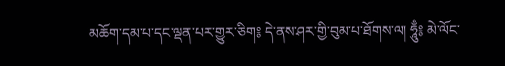མཆོག་དམ་པ་དང་ལྡན་པར་གྱུར་ཅིག༔ དེ་ནས་ཤར་གྱི་བུམ་པ་ཐོགས་ལ། ཧཱུྃ༔ མེ་ལོང་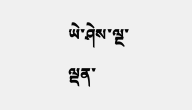ཡེ་ཤེས་ལྔ་ལྡན་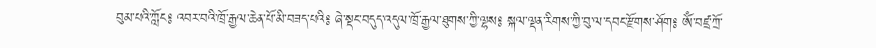བུམ་པའི་ཀློང༔ འབར་བའི་ཁྲོ་རྒྱལ་ཆེན་པོ་མི་བཟད་པའི༔ ཞེ་སྡང་བདུད་འདུལ་ཁྲོ་རྒྱལ་ཐུགས་ཀྱི་ལྷས༔ སྐལ་ལྡན་རིགས་ཀྱི་བུ་ལ་དབང་རྫོགས་ཤོག༔ ཨོཾ་བཛྲ་ཀྲོ་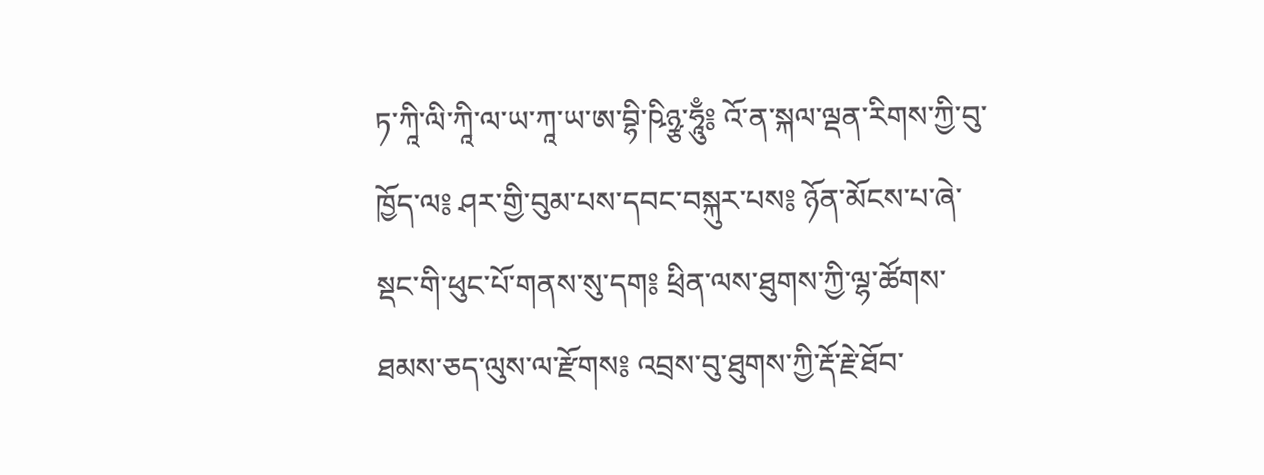ཏ་ཀཱི་ལི་ཀཱི་ལ་ཡ་ཀཱ་ཡ་ཨ་བྷི་ཥིཉྩ་ཧཱུྃ༔ འོ་ན་སྐལ་ལྡན་རིགས་ཀྱི་བུ་ཁྱོད་ལ༔ ཤར་གྱི་བུམ་པས་དབང་བསྐུར་པས༔ ཉོན་མོངས་པ་ཞེ་སྡང་གི་ཕུང་པོ་གནས་སུ་དག༔ ཕྲིན་ལས་ཐུགས་ཀྱི་ལྷ་ཚོགས་ཐམས་ཅད་ལུས་ལ་རྫོགས༔ འབྲས་བུ་ཐུགས་ཀྱི་རྡོ་རྗེ་ཐོབ་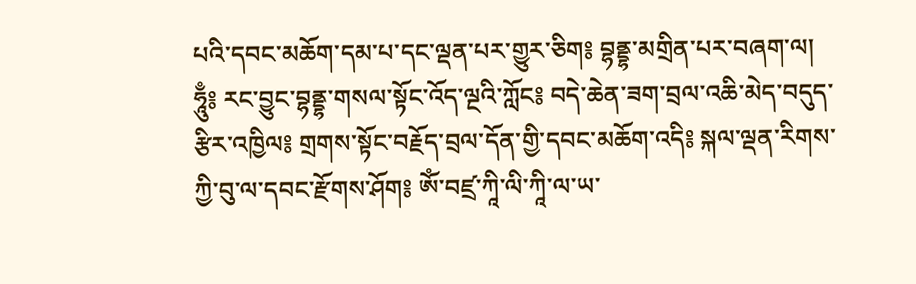པའི་དབང་མཆོག་དམ་པ་དང་ལྡན་པར་གྱུར་ཅིག༔ བྷནྡྷ་མགྲིན་པར་བཞག་ལ། ཧཱུྃ༔ རང་བྱུང་བྷནྡྷ་གསལ་སྟོང་འོད་ལྔའི་ཀློང༔ བདེ་ཆེན་ཟག་བྲལ་འཆི་མེད་བདུད་རྩིར་འཁྱིལ༔ གྲགས་སྟོང་བརྗོད་བྲལ་དོན་གྱི་དབང་མཆོག་འདི༔ སྐལ་ལྡན་རིགས་ཀྱི་བུ་ལ་དབང་རྫོགས་ཤོག༔ ཨོཾ་བཛྲ་ཀཱི་ལི་ཀཱི་ལ་ཡ་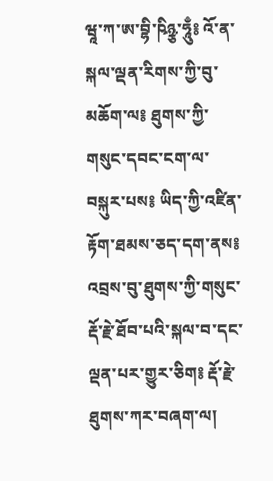ཝཱ་ཀ་ཨ་བྷི་ཥིཉྩ་ཧཱུྃ༔ འོ་ན་སྐལ་ལྡན་རིགས་ཀྱི་བུ་མཆོག་ལ༔ ཐུགས་ཀྱི་གསུང་དབང་ངག་ལ་བསྐུར་པས༔ ཡིད་ཀྱི་འཛིན་རྟོག་ཐམས་ཅད་དག་ནས༔ འབྲས་བུ་ཐུགས་ཀྱི་གསུང་རྡོ་རྗེ་ཐོབ་པའི་སྐལ་བ་དང་ལྡན་པར་གྱུར་ཅིག༔ རྡོ་རྗེ་ཐུགས་ཀར་བཞག་ལ།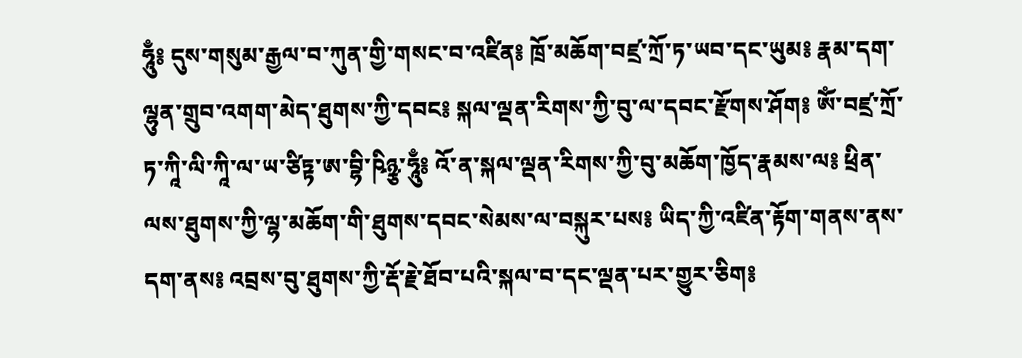ཧཱུྃ༔ དུས་གསུམ་རྒྱལ་བ་ཀུན་གྱི་གསང་བ་འཛིན༔ ཁྲོ་མཆོག་བཛྲ་ཀྲོ་ཏ་ཡབ་དང་ཡུམ༔ རྣམ་དག་ལྷུན་གྲུབ་འགག་མེད་ཐུགས་ཀྱི་དབང༔ སྐལ་ལྡན་རིགས་ཀྱི་བུ་ལ་དབང་རྫོགས་ཤོག༔ ཨོཾ་བཛྲ་ཀྲོ་ཏ་ཀཱི་ལི་ཀཱི་ལ་ཡ་ཙིཏྟ་ཨ་བྷི་ཥིཉྩ་ཧཱུྃ༔ འོ་ན་སྐལ་ལྡན་རིགས་ཀྱི་བུ་མཆོག་ཁྱོད་རྣམས་ལ༔ ཕྲིན་ལས་ཐུགས་ཀྱི་ལྷ་མཆོག་གི་ཐུགས་དབང་སེམས་ལ་བསྐུར་པས༔ ཡིད་ཀྱི་འཛིན་རྟོག་གནས་ནས་དག་ནས༔ འབྲས་བུ་ཐུགས་ཀྱི་རྡོ་རྗེ་ཐོབ་པའི་སྐལ་བ་དང་ལྡན་པར་གྱུར་ཅིག༔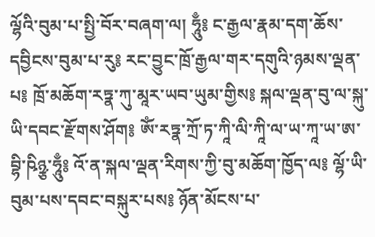ལྷོའི་བུམ་པ་སྤྱི་བོར་བཞག་ལ། ཧཱུྃ༔ ང་རྒྱལ་རྣམ་དག་ཆོས་དབྱིངས་བུམ་པ་རུ༔ རང་བྱུང་ཁྲོ་རྒྱལ་གར་དགུའི་ཉམས་ལྡན་པ༔ ཁྲོ་མཆོག་རཏྣ་ཀུ་མཱར་ཡབ་ཡུམ་གྱིས༔ སྐལ་ལྡན་བུ་ལ་སྐུ་ཡི་དབང་རྫོགས་ཤོག༔ ཨོཾ་རཏྣ་ཀྲོ་ཏ་ཀཱི་ལི་ཀཱི་ལ་ཡ་ཀཱ་ཡ་ཨ་བྷི་ཥིཉྩ་ཧཱུྃ༔ འོ་ན་སྐལ་ལྡན་རིགས་ཀྱི་བུ་མཆོག་ཁྱོད་ལ༔ ལྷོ་ཡི་བུམ་པས་དབང་བསྐུར་པས༔ ཉོན་མོངས་པ་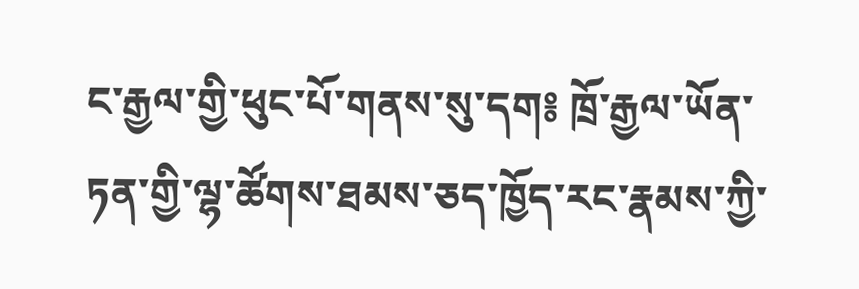ང་རྒྱལ་གྱི་ཕུང་པོ་གནས་སུ་དག༔ ཁྲོ་རྒྱལ་ཡོན་ཏན་གྱི་ལྷ་ཚོགས་ཐམས་ཅད་ཁྱོད་རང་རྣམས་ཀྱི་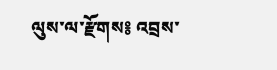ལུས་ལ་རྫོགས༔ འབྲས་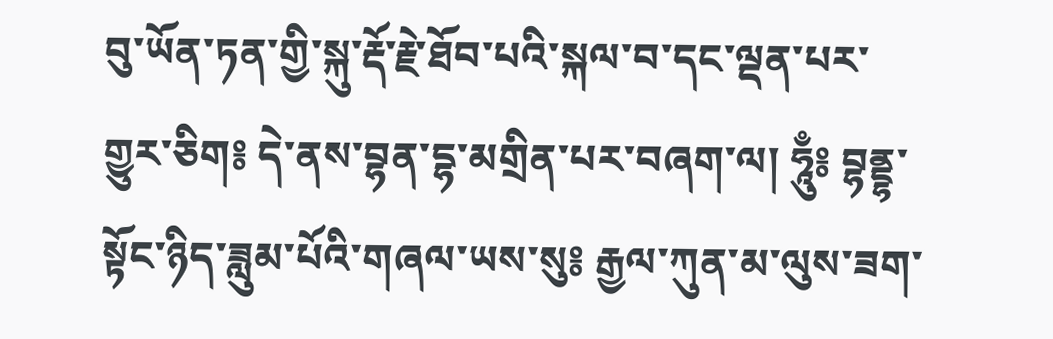བུ་ཡོན་ཏན་གྱི་སྐུ་རྡོ་རྗེ་ཐོབ་པའི་སྐལ་བ་དང་ལྡན་པར་གྱུར་ཅིག༔ དེ་ནས་བྷན་དྷ་མགྲིན་པར་བཞག་ལ། ཧཱུྃ༔ བྷནྡྷ་སྟོང་ཉིད་ཟླུམ་པོའི་གཞལ་ཡས་སུ༔ རྒྱལ་ཀུན་མ་ལུས་ཟག་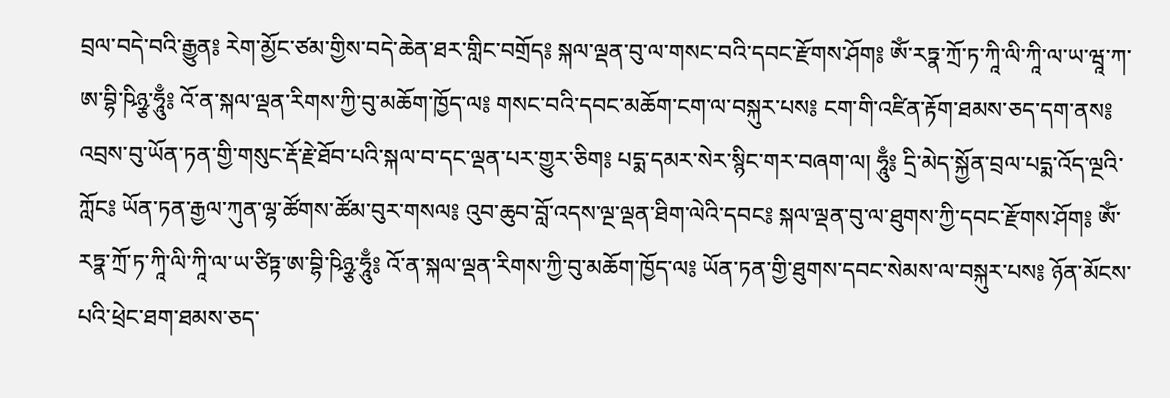བྲལ་བདེ་བའི་རྒྱུན༔ རེག་མྱོང་ཙམ་གྱིས་བདེ་ཆེན་ཐར་གླིང་བགྲོད༔ སྐལ་ལྡན་བུ་ལ་གསང་བའི་དབང་རྫོགས་ཤོག༔ ཨོཾ་རཏྣ་ཀྲོ་ཏ་ཀཱི་ལི་ཀཱི་ལ་ཡ་ཝཱ་ཀ་ཨ་བྷི་ཥིཉྩ་ཧཱུྃ༔ འོ་ན་སྐལ་ལྡན་རིགས་ཀྱི་བུ་མཆོག་ཁྱོད་ལ༔ གསང་བའི་དབང་མཆོག་ངག་ལ་བསྐུར་པས༔ ངག་གི་འཛིན་རྟོག་ཐམས་ཅད་དག་ནས༔ འབྲས་བུ་ཡོན་ཏན་གྱི་གསུང་རྡོ་རྗེ་ཐོབ་པའི་སྐལ་བ་དང་ལྡན་པར་གྱུར་ཅིག༔ པདྨ་དམར་སེར་སྙིང་གར་བཞག་ལ། ཧཱུྃ༔ དྲི་མེད་སྐྱོན་བྲལ་པདྨ་འོད་ལྔའི་ཀློང༔ ཡོན་ཏན་རྒྱལ་ཀུན་ལྷ་ཚོགས་ཚོམ་བུར་གསལ༔ འུབ་ཆུབ་བློ་འདས་ལྔ་ལྡན་ཐིག་ལེའི་དབང༔ སྐལ་ལྡན་བུ་ལ་ཐུགས་ཀྱི་དབང་རྫོགས་ཤོག༔ ཨོཾ་རཏྣ་ཀྲོ་ཏ་ཀཱི་ལི་ཀཱི་ལ་ཡ་ཙིཏྟ་ཨ་བྷི་ཥིཉྩ་ཧཱུྃ༔ འོ་ན་སྐལ་ལྡན་རིགས་ཀྱི་བུ་མཆོག་ཁྱོད་ལ༔ ཡོན་ཏན་གྱི་ཐུགས་དབང་སེམས་ལ་བསྐུར་པས༔ ཉོན་མོངས་པའི་ཕྲེང་ཐག་ཐམས་ཅད་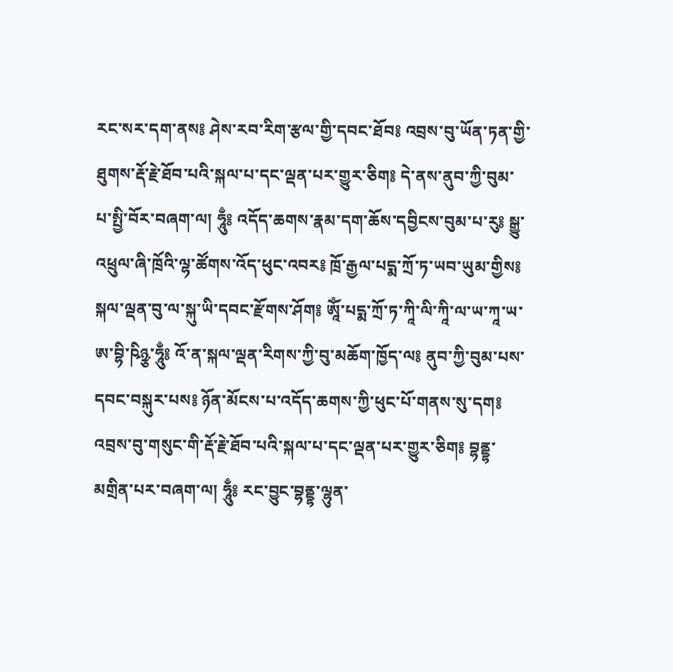རང་སར་དག་ནས༔ ཤེས་རབ་རིག་རྩལ་གྱི་དབང་ཐོབ༔ འབྲས་བུ་ཡོན་ཏན་གྱི་ཐུགས་རྡོ་རྗེ་ཐོབ་པའི་སྐལ་པ་དང་ལྡན་པར་གྱུར་ཅིག༔ དེ་ནས་ནུབ་ཀྱི་བུམ་པ་སྤྱི་བོར་བཞག་ལ། ཧཱུྃ༔ འདོད་ཆགས་རྣམ་དག་ཆོས་དབྱིངས་བུམ་པ་རུ༔ སྒྱུ་འཕྲུལ་ཞི་ཁྲོའི་ལྷ་ཚོགས་འོད་ཕུང་འབར༔ ཁྲོ་རྒྱལ་པདྨ་ཀྲོ་ཏ་ཡབ་ཡུམ་གྱིས༔ སྐལ་ལྡན་བུ་ལ་སྐུ་ཡི་དབང་རྫོགས་ཤོག༔ ཨཱོཾ་པདྨ་ཀྲོ་ཏ་ཀཱི་ལི་ཀཱི་ལ་ཡ་ཀཱ་ཡ་ཨ་བྷི་ཥིཉྩ་ཧཱུྃ༔ འོ་ན་སྐལ་ལྡན་རིགས་ཀྱི་བུ་མཆོག་ཁྱོད་ལ༔ ནུབ་ཀྱི་བུམ་པས་དབང་བསྐུར་པས༔ ཉོན་མོངས་པ་འདོད་ཆགས་ཀྱི་ཕུང་པོ་གནས་སུ་དག༔ འབྲས་བུ་གསུང་གི་རྡོ་རྗེ་ཐོབ་པའི་སྐལ་པ་དང་ལྡན་པར་གྱུར་ཅིག༔ བྷནྡྷ་མགྲིན་པར་བཞག་ལ། ཧཱུྃ༔ རང་བྱུང་བྷནྡྷ་ལྷུན་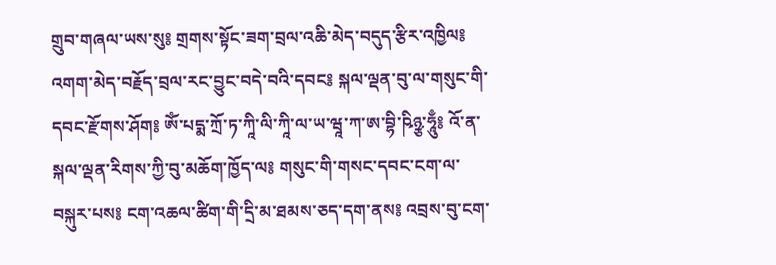གྲུབ་གཞལ་ཡས་སུ༔ གྲགས་སྟོང་ཟག་བྲལ་འཆི་མེད་བདུད་རྩིར་འཁྱིལ༔ འགག་མེད་བརྗོད་བྲལ་རང་བྱུང་བདེ་བའི་དབང༔ སྐལ་ལྡན་བུ་ལ་གསུང་གི་དབང་རྫོགས་ཤོག༔ ཨོཾ་པདྨ་ཀྲོ་ཏ་ཀཱི་ལི་ཀཱི་ལ་ཡ་ཝཱ་ཀ་ཨ་བྷི་ཥིཉྩ་ཧཱུྃ༔ འོ་ན་སྐལ་ལྡན་རིགས་ཀྱི་བུ་མཆོག་ཁྱོད་ལ༔ གསུང་གི་གསང་དབང་ངག་ལ་བསྐུར་པས༔ ངག་འཆལ་ཚིག་གི་དྲི་མ་ཐམས་ཅད་དག་ནས༔ འབྲས་བུ་ངག་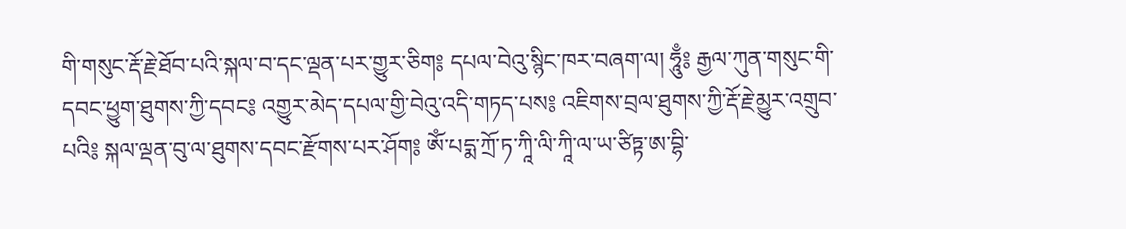གི་གསུང་རྡོ་རྗེ་ཐོབ་པའི་སྐལ་བ་དང་ལྡན་པར་གྱུར་ཅིག༔ དཔལ་བེའུ་སྙིང་ཁར་བཞག་ལ། ཧཱུྃ༔ རྒྱལ་ཀུན་གསུང་གི་དབང་ཕྱུག་ཐུགས་ཀྱི་དབང༔ འགྱུར་མེད་དཔལ་གྱི་བེའུ་འདི་གཏད་པས༔ འཇིགས་བྲལ་ཐུགས་ཀྱི་རྡོ་རྗེ་མྱུར་འགྲུབ་པའི༔ སྐལ་ལྡན་བུ་ལ་ཐུགས་དབང་རྫོགས་པར་ཤོག༔ ཨོཾ་པདྨ་ཀྲོ་ཏ་ཀཱི་ལི་ཀཱི་ལ་ཡ་ཙིཏྟ་ཨ་བྷི་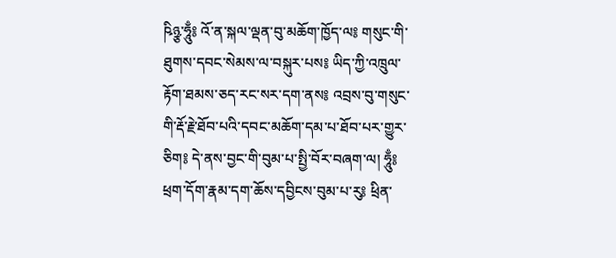ཥིཉྩ་ཧཱུྃ༔ འོ་ན་སྐལ་ལྡན་བུ་མཆོག་ཁྱོད་ལ༔ གསུང་གི་ཐུགས་དབང་སེམས་ལ་བསྐུར་པས༔ ཡིད་ཀྱི་འཁྲུལ་རྟོག་ཐམས་ཅད་རང་སར་དག་ནས༔ འབྲས་བུ་གསུང་གི་རྡོ་རྗེ་ཐོབ་པའི་དབང་མཆོག་དམ་པ་ཐོབ་པར་གྱུར་ཅིག༔ དེ་ནས་བྱང་གི་བུམ་པ་སྤྱི་བོར་བཞག་ལ། ཧཱུྃ༔ ཕྲག་དོག་རྣམ་དག་ཆོས་དབྱིངས་བུམ་པ་རུ༔ ཕྲིན་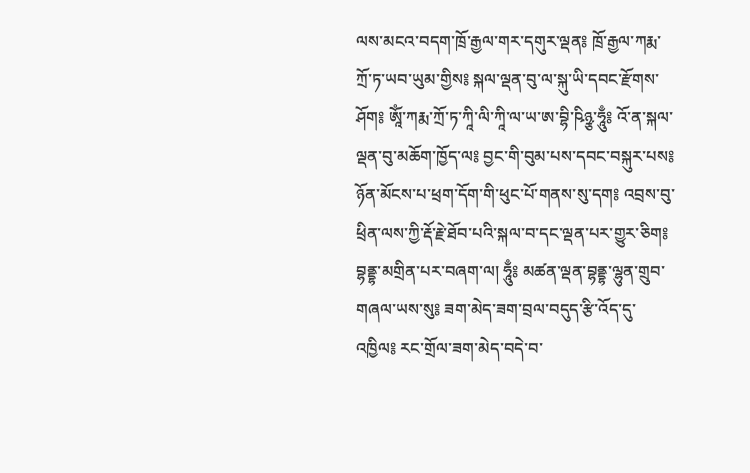ལས་མངའ་བདག་ཁྲོ་རྒྱལ་གར་དགུར་ལྡན༔ ཁྲོ་རྒྱལ་ཀརྨ་ཀྲོ་ཏ་ཡབ་ཡུམ་གྱིས༔ སྐལ་ལྡན་བུ་ལ་སྐུ་ཡི་དབང་རྫོགས་ཤོག༔ ཨཱོཾ་ཀརྨ་ཀྲོ་ཏ་ཀཱི་ལི་ཀཱི་ལ་ཡ་ཨ་བྷི་ཥིཉྩ་ཧཱུྃ༔ འོ་ན་སྐལ་ལྡན་བུ་མཆོག་ཁྱོད་ལ༔ བྱང་གི་བུམ་པས་དབང་བསྐུར་པས༔ ཉོན་མོངས་པ་ཕྲག་དོག་གི་ཕུང་པོ་གནས་སུ་དག༔ འབྲས་བུ་ཕྲིན་ལས་ཀྱི་རྡོ་རྗེ་ཐོབ་པའི་སྐལ་བ་དང་ལྡན་པར་གྱུར་ཅིག༔ བྷནྡྷ་མགྲིན་པར་བཞག་ལ། ཧཱུྃ༔ མཚན་ལྡན་བྷནྡྷ་ལྷུན་གྲུབ་གཞལ་ཡས་སུ༔ ཟག་མེད་ཟག་བྲལ་བདུད་རྩི་འོད་དུ་འཁྱིལ༔ རང་གྲོལ་ཟག་མེད་བདེ་བ་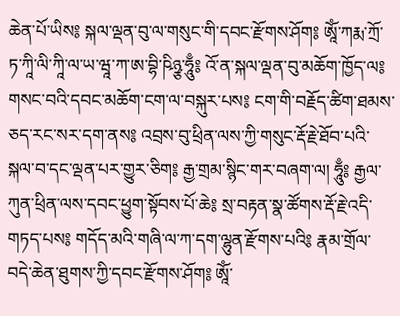ཆེན་པོ་ཡིས༔ སྐལ་ལྡན་བུ་ལ་གསུང་གི་དབང་རྫོགས་ཤོག༔ ཨཱོཾ་ཀརྨ་ཀྲོ་ཏ་ཀཱི་ལི་ཀཱི་ལ་ཡ་ཝཱ་ཀ་ཨ་བྷི་ཥིཉྩ་ཧཱུྃ༔ འོ་ན་སྐལ་ལྡན་བུ་མཆོག་ཁྱོད་ལ༔ གསང་བའི་དབང་མཆོག་ངག་ལ་བསྐུར་པས༔ ངག་གི་བརྗོད་ཚིག་ཐམས་ཅད་རང་སར་དག་ནས༔ འབྲས་བུ་ཕྲིན་ལས་ཀྱི་གསུང་རྡོ་རྗེ་ཐོབ་པའི་སྐལ་བ་དང་ལྡན་པར་གྱུར་ཅིག༔ རྒྱ་གྲམ་སྙིང་གར་བཞག་ལ། ཧཱུྃ༔ རྒྱལ་ཀུན་ཕྲིན་ལས་དབང་ཕྱུག་སྟོབས་པོ་ཆེ༔ སྲ་བརྟན་སྣ་ཚོགས་རྡོ་རྗེ་འདི་གཏད་པས༔ གདོད་མའི་གཞི་ལ་ཀ་དག་ལྷུན་རྫོགས་པའི༔ རྣམ་གྲོལ་བདེ་ཆེན་ཐུགས་ཀྱི་དབང་རྫོགས་ཤོག༔ ཨཱོཾ་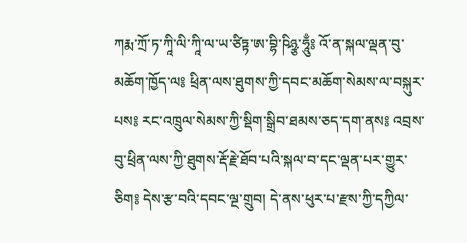ཀརྨ་ཀྲོ་ཏ་ཀཱི་ལི་ཀཱི་ལ་ཡ་ཙིཏྟ་ཨ་བྷི་ཥིཉྩ་ཧཱུྃ༔ འོ་ན་སྐལ་ལྡན་བུ་མཆོག་ཁྱོད་ལ༔ ཕྲིན་ལས་ཐུགས་ཀྱི་དབང་མཆོག་སེམས་ལ་བསྐུར་པས༔ རང་འཁྲུལ་སེམས་ཀྱི་སྡིག་སྒྲིབ་ཐམས་ཅད་དག་ནས༔ འབྲས་བུ་ཕྲིན་ལས་ཀྱི་ཐུགས་རྡོ་རྗེ་ཐོབ་པའི་སྐལ་བ་དང་ལྡན་པར་གྱུར་ཅིག༔ དེས་རྩ་བའི་དབང་ལྔ་གྲུབ། དེ་ནས་ཕུར་པ་རྫས་ཀྱི་དཀྱིལ་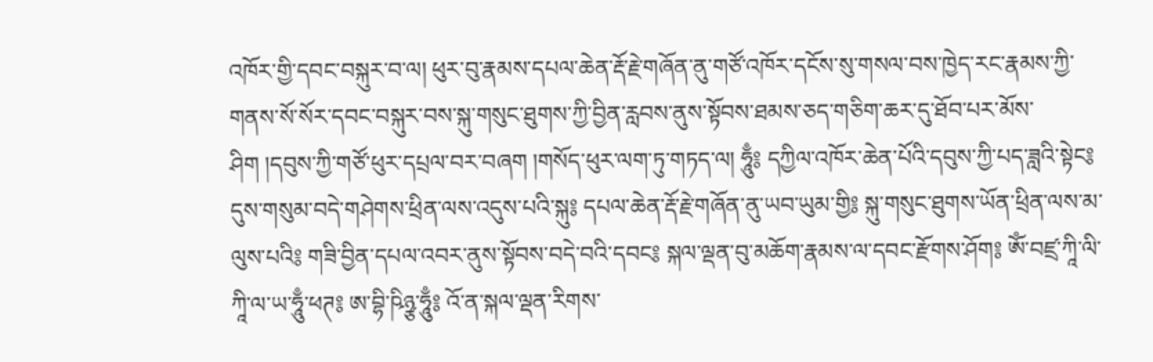འཁོར་གྱི་དབང་བསྐུར་བ་ལ། ཕུར་བུ་རྣམས་དཔལ་ཆེན་རྡོ་རྗེ་གཞོན་ནུ་གཙོ་འཁོར་དངོས་སུ་གསལ་བས་ཁྱེད་རང་རྣམས་ཀྱི་གནས་སོ་སོར་དབང་བསྐུར་བས་སྐུ་གསུང་ཐུགས་ཀྱི་བྱིན་རླབས་ནུས་སྟོབས་ཐམས་ཅད་གཅིག་ཆར་དུ་ཐོབ་པར་མོས་ཤིག །དབུས་ཀྱི་གཙོ་ཕུར་དཔྲལ་བར་བཞག །གསོད་ཕུར་ལག་ཏུ་གཏད་ལ། ཧཱུྃ༔ དཀྱིལ་འཁོར་ཆེན་པོའི་དབུས་ཀྱི་པད་ཟླའི་སྟེང༔ དུས་གསུམ་བདེ་གཤེགས་ཕྲིན་ལས་འདུས་པའི་སྐུ༔ དཔལ་ཆེན་རྡོ་རྗེ་གཞོན་ནུ་ཡབ་ཡུམ་གྱི༔ སྐུ་གསུང་ཐུགས་ཡོན་ཕྲིན་ལས་མ་ལུས་པའི༔ གཟི་བྱིན་དཔལ་འབར་ནུས་སྟོབས་བདེ་བའི་དབང༔ སྐལ་ལྡན་བུ་མཆོག་རྣམས་ལ་དབང་རྫོགས་ཤོག༔ ཨོཾ་བཛྲ་ཀཱི་ལི་ཀཱི་ལ་ཡ་ཧཱུྃ་ཕཊ༔ ཨ་བྷི་ཥིཉྩ་ཧཱུྃ༔ འོ་ན་སྐལ་ལྡན་རིགས་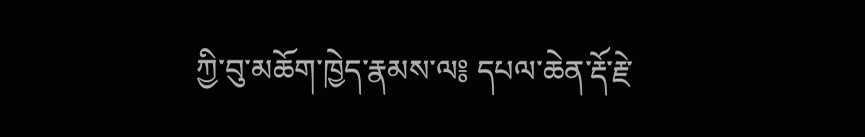ཀྱི་བུ་མཆོག་ཁྱེད་རྣམས་ལ༔ དཔལ་ཆེན་རྡོ་རྗེ་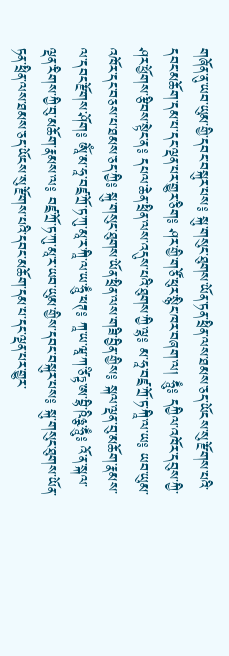གཞོན་ནུ་ཡབ་ཡུམ་གྱི་དབང་བསྐུར་པས༔ སྐུ་གསུང་ཐུགས་ཡོན་ཏན་ཕྲིན་ལས་ཐམས་ཅད་ཡོངས་སུ་རྫོགས་པའི་དབང་མཆོག་དམ་པ་དང་ལྡན་པར་གྱུར་ཅིག༔ ཤར་གྱི་གཙོ་ཕུར་སྙིང་ཁར་བཞག་ལ། ཧཱུྃ༔ དཀྱིལ་འཁོར་དབུས་ཀྱི་ཤར་ཕྱོགས་རྩིབས་སྟེང་ན༔ དཔལ་ཆེན་ཕྲིན་ལས་འདུས་པའི་ཐུགས་ཀྱི་ལྷ༔ མ་ཧཱ་བཛྲ་ཀྲོ་ཏ་ཀཱི་ལ་ཡ༔ ཡབ་ཡུམ་འཁོར་དང་བཅས་པ་ཐམས་ཅད་ཀྱི༔ སྐུ་གསུང་ཐུགས་ཡོན་ཕྲིན་ལས་གཟི་བྱིན་གྱིས༔ སྐལ་ལྡན་བུ་མཆོག་རྣམས་ལ་དབང་རྫོགས་ཤོག༔ ཨཱོཾ་མ་ཧཱ་བཛྲ་ཀྲོ་ཏ་ཀུ་མཱ་ར་ཀཱི་ལ་ཡ་ཧཱུྃ་ཕཊ༔ ཀཱ་ཡ་ཝཱ་ཀ་ཙིཏྟ་ཨ་བྷི་ཥིཉྩ་ཧཱུྃ༔ འོ་ན་སྐལ་ལྡན་རིགས་ཀྱི་བུ་མཆོག་རྣམས་ལ༔ བཛྲ་ཀྲོ་ཏ་ཀུ་མཱ་ར་ཡབ་ཡུམ་གྱིས་དབང་བསྐུར་པས༔ སྐུ་གསུང་ཐུགས་ཡོན་ཏན་ཕྲིན་ལས་ཐམས་ཅད་ཡོངས་སུ་རྫོགས་པའི་དབང་མཆོག་དམ་པ་དང་ལྡན་པར་གྱུར་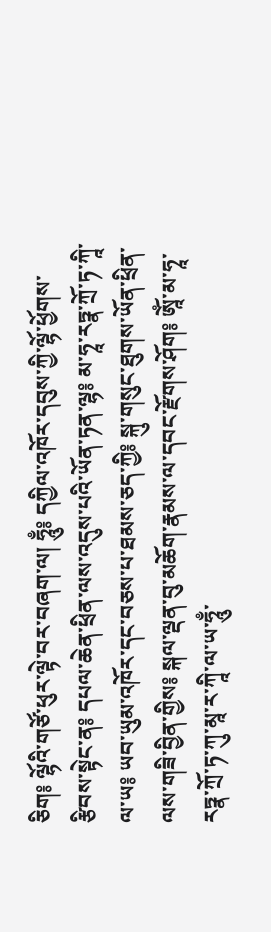ཅིག༔ ལྷོའི་གཙོ་ཕུར་ལྟེ་བར་བཞག་ལ། ཧཱུྃ༔ དཀྱིལ་འཁོར་དབུས་ཀྱི་ལྷོ་ཕྱོགས་རྩིབས་སྟེང་ན༔ དཔལ་ཆེན་ཕྲིན་ལས་འདུས་པའི་ཡོན་ཏན་ལྷ༔ མ་ཧཱ་རཏྣ་ཀྲོ་ཏ་ཀཱི་ལ་ཡ༔ ཡབ་ཡུམ་འཁོར་དང་བཅས་པ་ཐམས་ཅད་ཀྱི༔ སྐུ་གསུང་ཐུགས་ཡོན་ཕྲིན་ལས་གཟི་བྱིན་གྱིས༔ སྐལ་ལྡན་བུ་མཆོག་རྣམས་ལ་དབང་རྫོགས་ཤོག༔ ཨཱོཾ་མ་ཧཱ་རཏྣ་ཀྲོ་ཏ་ཀུ་མཱ་ར་ཀཱི་ལ་ཡ་ཧཱུྃ་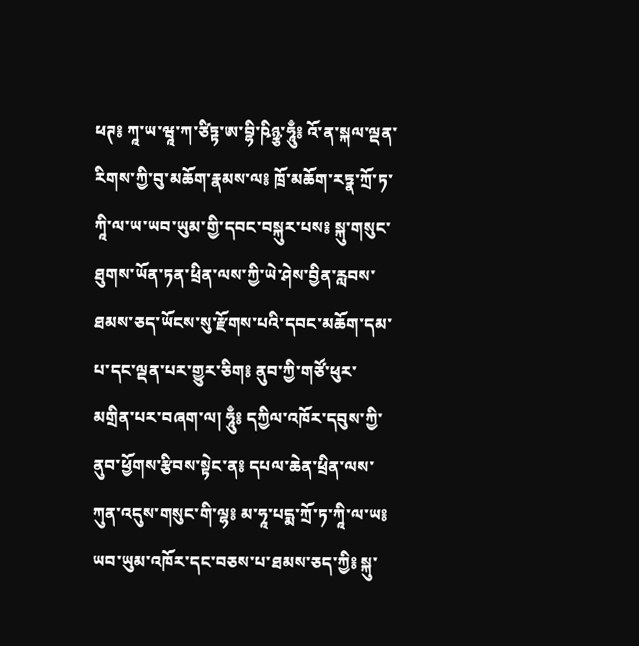ཕཊ༔ ཀཱ་ཡ་ཝཱ་ཀ་ཙིཏྟ་ཨ་བྷི་ཥིཉྩ་ཧཱུྃ༔ འོ་ན་སྐལ་ལྡན་རིགས་ཀྱི་བུ་མཆོག་རྣམས་ལ༔ ཁྲོ་མཆོག་རཏྣ་ཀྲོ་ཏ་ཀཱི་ལ་ཡ་ཡབ་ཡུམ་གྱི་དབང་བསྐུར་པས༔ སྐུ་གསུང་ཐུགས་ཡོན་ཏན་ཕྲིན་ལས་ཀྱི་ཡེ་ཤེས་བྱིན་རླབས་ཐམས་ཅད་ཡོངས་སུ་རྫོགས་པའི་དབང་མཆོག་དམ་པ་དང་ལྡན་པར་གྱུར་ཅིག༔ ནུབ་ཀྱི་གཙོ་ཕུར་མགྲིན་པར་བཞག་ལ། ཧཱུྃ༔ དཀྱིལ་འཁོར་དབུས་ཀྱི་ནུབ་ཕྱོགས་རྩིབས་སྟེང་ན༔ དཔལ་ཆེན་ཕྲིན་ལས་ཀུན་འདུས་གསུང་གི་ལྷ༔ མ་ཧཱ་པདྨ་ཀྲོ་ཏ་ཀཱི་ལ་ཡ༔ ཡབ་ཡུམ་འཁོར་དང་བཅས་པ་ཐམས་ཅད་ཀྱི༔ སྐུ་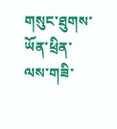གསུང་ཐུགས་ཡོན་ཕྲིན་ལས་གཟི་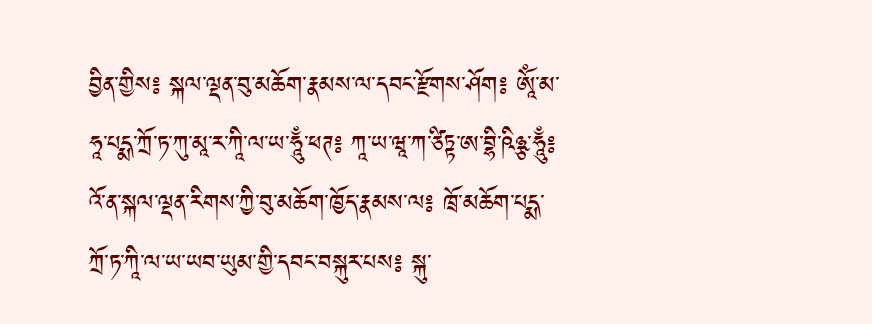བྱིན་གྱིས༔ སྐལ་ལྡན་བུ་མཆོག་རྣམས་ལ་དབང་རྫོགས་ཤོག༔ ཨཱོཾ་མ་ཧཱ་པདྨ་ཀྲོ་ཏ་ཀུ་མཱ་ར་ཀཱི་ལ་ཡ་ཧཱུྃ་ཕཊ༔ ཀཱ་ཡ་ཝཱ་ཀ་ཙིཏྟ་ཨ་བྷི་ཥིཉྩ་ཧཱུྃ༔ འོ་ན་སྐལ་ལྡན་རིགས་ཀྱི་བུ་མཆོག་ཁྱོད་རྣམས་ལ༔ ཁྲོ་མཆོག་པདྨ་ཀྲོ་ཏ་ཀཱི་ལ་ཡ་ཡབ་ཡུམ་གྱི་དབང་བསྐུར་པས༔ སྐུ་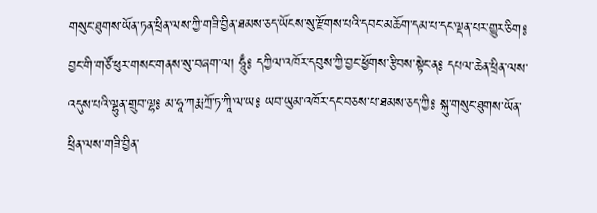གསུང་ཐུགས་ཡོན་ཏན་ཕྲིན་ལས་ཀྱི་གཟི་བྱིན་ཐམས་ཅད་ཡོངས་སུ་རྫོགས་པའི་དབང་མཆོག་དམ་པ་དང་ལྡན་པར་གྱུར་ཅིག༔ བྱང་གི་གཙོ་ཕུར་གསང་གནས་སུ་བཞག་ལ། ཧཱུྃ༔ དཀྱིལ་འཁོར་དབུས་ཀྱི་བྱང་ཕྱོགས་རྩིབས་སྟེང་ན༔ དཔལ་ཆེན་ཕྲིན་ལས་འདུས་པའི་ལྷུན་གྲུབ་ལྷ༔ མ་ཧཱ་ཀརྨ་ཀྲོ་ཏ་ཀཱི་ལ་ཡ༔ ཡབ་ཡུམ་འཁོར་དང་བཅས་པ་ཐམས་ཅད་ཀྱི༔ སྐུ་གསུང་ཐུགས་ཡོན་ཕྲིན་ལས་གཟི་བྱིན་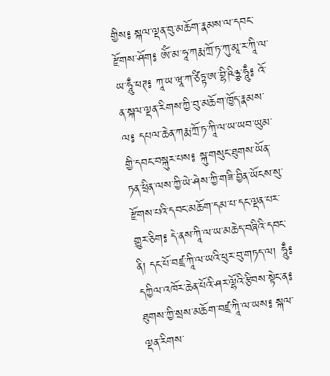གྱིས༔ སྐལ་ལྡན་བུ་མཆོག་རྣམས་ལ་དབང་རྫོགས་ཤོག༔ ཨོཾ་མ་ཧཱ་ཀརྨ་ཀྲོ་ཏ་ཀུ་མཱ་ར་ཀཱི་ལ་ཡ་ཧཱུྃ་ཕཊ༔ ཀཱ་ཡ་ཝཱ་ཀ་ཙིཏྟ་ཨ་བྷི་ཥིཉྩ་ཧཱུྃ༔ འོ་ན་སྐལ་ལྡན་རིགས་ཀྱི་བུ་མཆོག་ཁྱོད་རྣམས་ལ༔ དཔལ་ཆེན་ཀརྨ་ཀྲོ་ཏ་ཀཱི་ལ་ཡ་ཡབ་ཡུམ་གྱི་དབང་བསྐུར་པས༔ སྐུ་གསུང་ཐུགས་ཡོན་ཏན་ཕྲིན་ལས་ཀྱི་ཡེ་ཤེས་ཀྱི་གཟི་བྱིན་ཡོངས་སུ་རྫོགས་པའི་དབང་མཆོག་དམ་པ་དང་ལྡན་པར་གྱུར་ཅིག༔ དེ་ནས་ཀཱི་ལ་ཡ་མཆེད་བཞིའི་དབང་ནི། དང་པོ་བཛྲ་ཀཱི་ལ་ཡའི་ཕུར་བུ་གཏད་ལ། ཧཱུྃ༔ དཀྱིལ་འཁོར་ཆེན་པོའི་ཤར་ལྷོའི་རྩིབས་སྟེང་ན༔ ཐུགས་ཀྱི་སྲས་མཆོག་བཛྲ་ཀཱི་ལ་ཡས༔ སྐལ་ལྡན་རིགས་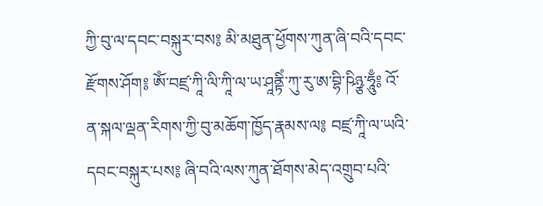ཀྱི་བུ་ལ་དབང་བསྐུར་བས༔ མི་མཐུན་ཕྱོགས་ཀུན་ཞི་བའི་དབང་རྫོགས་ཤོག༔ ཨོཾ་བཛྲ་ཀཱི་ལི་ཀཱི་ལ་ཡ་ཤཱནྟིཾ་ཀུ་རུ་ཨ་བྷི་ཥིཉྩ་ཧཱུྃ༔ འོ་ན་སྐལ་ལྡན་རིགས་ཀྱི་བུ་མཆོག་ཁྱོད་རྣམས་ལ༔ བཛྲ་ཀཱི་ལ་ཡའི་དབང་བསྐུར་པས༔ ཞི་བའི་ལས་ཀུན་ཐོགས་མེད་འགྲུབ་པའི་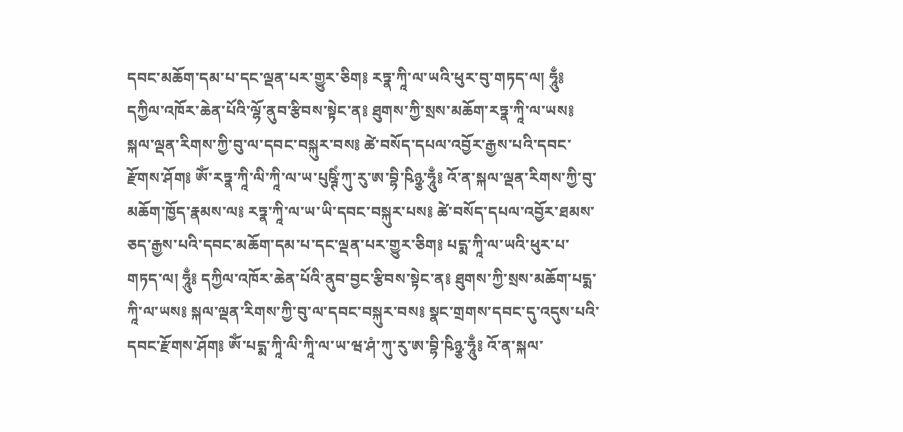དབང་མཆོག་དམ་པ་དང་ལྡན་པར་གྱུར་ཅིག༔ རཏྣ་ཀཱི་ལ་ཡའི་ཕུར་བུ་གཏད་ལ། ཧཱུྃ༔ དཀྱིལ་འཁོར་ཆེན་པོའི་ལྷོ་ནུབ་རྩིབས་སྟེང་ན༔ ཐུགས་ཀྱི་སྲས་མཆོག་རཏྣ་ཀཱི་ལ་ཡས༔ སྐལ་ལྡན་རིགས་ཀྱི་བུ་ལ་དབང་བསྐུར་བས༔ ཚེ་བསོད་དཔལ་འབྱོར་རྒྱས་པའི་དབང་རྫོགས་ཤོག༔ ཨོཾ་རཏྣ་ཀཱི་ལི་ཀཱི་ལ་ཡ་པུཥྚིཾ་ཀུ་རུ་ཨ་བྷི་ཥིཉྩ་ཧཱུྃ༔ འོ་ན་སྐལ་ལྡན་རིགས་ཀྱི་བུ་མཆོག་ཁྱོད་རྣམས་ལ༔ རཏྣ་ཀཱི་ལ་ཡ་ཡི་དབང་བསྐུར་པས༔ ཚེ་བསོད་དཔལ་འབྱོར་ཐམས་ཅད་རྒྱས་པའི་དབང་མཆོག་དམ་པ་དང་ལྡན་པར་གྱུར་ཅིག༔ པདྨ་ཀཱི་ལ་ཡའི་ཕུར་པ་གཏད་ལ། ཧཱུྃ༔ དཀྱིལ་འཁོར་ཆེན་པོའི་ནུབ་བྱང་རྩིབས་སྟེང་ན༔ ཐུགས་ཀྱི་སྲས་མཆོག་པདྨ་ཀཱི་ལ་ཡས༔ སྐལ་ལྡན་རིགས་ཀྱི་བུ་ལ་དབང་བསྐུར་བས༔ སྣང་གྲགས་དབང་དུ་འདུས་པའི་དབང་རྫོགས་ཤོག༔ ཨོཾ་པདྨ་ཀཱི་ལི་ཀཱི་ལ་ཡ་ཝ་ཤཾ་ཀུ་རུ་ཨ་བྷི་ཥིཉྩ་ཧཱུྃ༔ འོ་ན་སྐལ་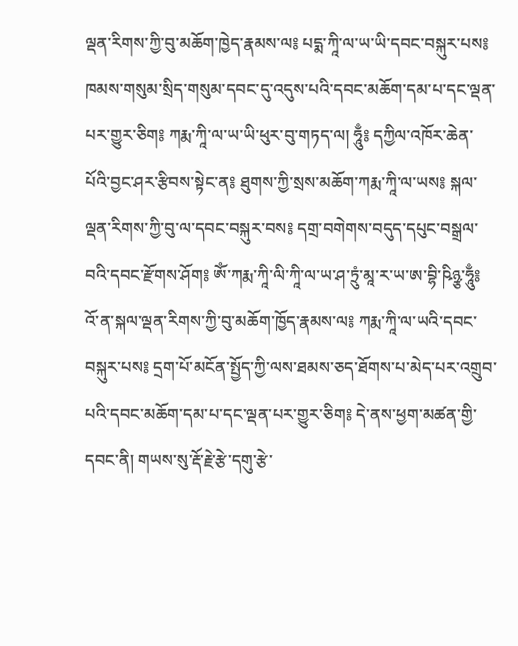ལྡན་རིགས་ཀྱི་བུ་མཆོག་ཁྱེད་རྣམས་ལ༔ པདྨ་ཀཱི་ལ་ཡ་ཡི་དབང་བསྐུར་པས༔ ཁམས་གསུམ་སྲིད་གསུམ་དབང་དུ་འདུས་པའི་དབང་མཆོག་དམ་པ་དང་ལྡན་པར་གྱུར་ཅིག༔ ཀརྨ་ཀཱི་ལ་ཡ་ཡི་ཕུར་བུ་གཏད་ལ། ཧཱུྃ༔ དཀྱིལ་འཁོར་ཆེན་པོའི་བྱང་ཤར་རྩིབས་སྟེང་ན༔ ཐུགས་ཀྱི་སྲས་མཆོག་ཀརྨ་ཀཱི་ལ་ཡས༔ སྐལ་ལྡན་རིགས་ཀྱི་བུ་ལ་དབང་བསྐུར་བས༔ དགྲ་བགེགས་བདུད་དཔུང་བསྒྲལ་བའི་དབང་རྫོགས་ཤོག༔ ཨོཾ་ཀརྨ་ཀཱི་ལི་ཀཱི་ལ་ཡ་ཤ་ཏྲུཾ་མཱ་ར་ཡ་ཨ་བྷི་ཥིཉྩ་ཧཱུྃ༔ འོ་ན་སྐལ་ལྡན་རིགས་ཀྱི་བུ་མཆོག་ཁྱོད་རྣམས་ལ༔ ཀརྨ་ཀཱི་ལ་ཡའི་དབང་བསྐུར་པས༔ དྲག་པོ་མངོན་སྤྱོད་ཀྱི་ལས་ཐམས་ཅད་ཐོགས་པ་མེད་པར་འགྲུབ་པའི་དབང་མཆོག་དམ་པ་དང་ལྡན་པར་གྱུར་ཅིག༔ དེ་ནས་ཕྱག་མཚན་གྱི་དབང་ནི། གཡས་སུ་རྡོ་རྗེ་རྩེ་དགུ་རྩེ་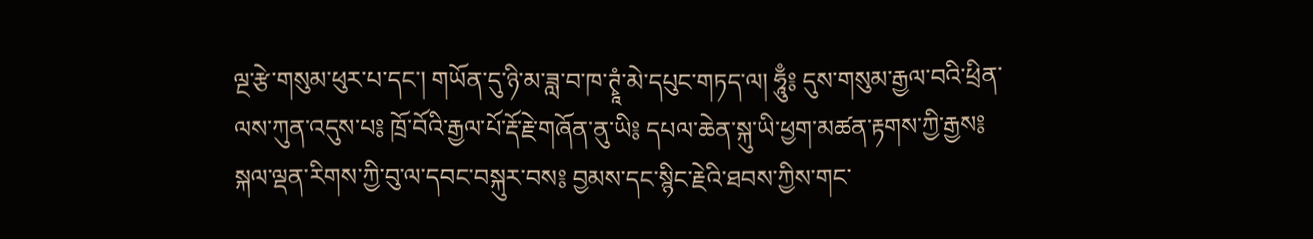ལྔ་རྩེ་གསུམ་ཕུར་པ་དང་། གཡོན་དུ་ཉི་མ་ཟླ་བ་ཁ་ཊྭཱཾ་མེ་དཔུང་གཏད་ལ། ཧཱུྃ༔ དུས་གསུམ་རྒྱལ་བའི་ཕྲིན་ལས་ཀུན་འདུས་པ༔ ཁྲོ་བོའི་རྒྱལ་པོ་རྡོ་རྗེ་གཞོན་ནུ་ཡི༔ དཔལ་ཆེན་སྐུ་ཡི་ཕྱག་མཚན་རྟགས་ཀྱི་རྒྱས༔ སྐལ་ལྡན་རིགས་ཀྱི་བུ་ལ་དབང་བསྐུར་བས༔ བྱམས་དང་སྙིང་རྗེའི་ཐབས་ཀྱིས་གང་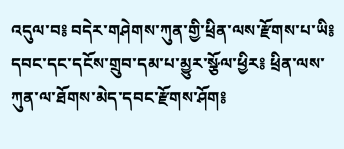འདུལ་བ༔ བདེར་གཤེགས་ཀུན་གྱི་ཕྲིན་ལས་རྫོགས་པ་ཡི༔ དབང་དང་དངོས་གྲུབ་དམ་པ་མྱུར་སྩོལ་ཕྱིར༔ ཕྲིན་ལས་ཀུན་ལ་ཐོགས་མེད་དབང་རྫོགས་ཤོག༔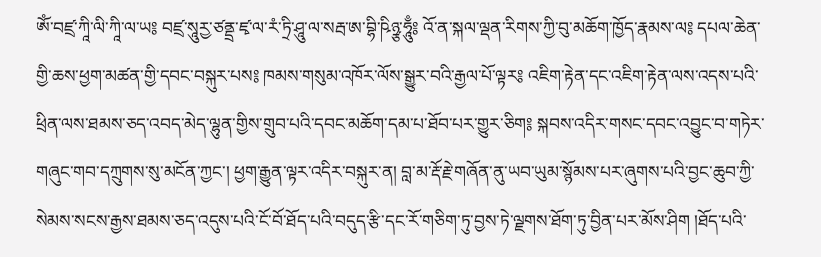ཨོཾ་བཛྲ་ཀཱི་ལི་ཀཱི་ལ་ཡ༔ བཛྲ་སཱུརྱ་ཙནྡྲ་ཛྭ་ལ་རཾ་ཏྲི་ཤཱུ་ལ་སརྦ་ཨ་བྷི་ཥིཉྩ་ཧཱུྃ༔ འོ་ན་སྐལ་ལྡན་རིགས་ཀྱི་བུ་མཆོག་ཁྱོད་རྣམས་ལ༔ དཔལ་ཆེན་གྱི་ཆས་ཕྱག་མཚན་གྱི་དབང་བསྐུར་པས༔ ཁམས་གསུམ་འཁོར་ལོས་སྒྱུར་བའི་རྒྱལ་པོ་ལྟར༔ འཇིག་རྟེན་དང་འཇིག་རྟེན་ལས་འདས་པའི་ཕྲིན་ལས་ཐམས་ཅད་འབད་མེད་ལྷུན་གྱིས་གྲུབ་པའི་དབང་མཆོག་དམ་པ་ཐོབ་པར་གྱུར་ཅིག༔ སྐབས་འདིར་གསང་དབང་འབྱུང་བ་གཏེར་གཞུང་གབ་དཀྲུགས་སུ་མངོན་ཀྱང་། ཕྱག་རྒྱུན་ལྟར་འདིར་བསྐུར་ན། བླ་མ་རྡོ་རྗེ་གཞོན་ནུ་ཡབ་ཡུམ་སྙོམས་པར་ཞུགས་པའི་བྱང་ཆུབ་ཀྱི་སེམས་སངས་རྒྱས་ཐམས་ཅད་འདུས་པའི་ངོ་བོ་ཐོད་པའི་བདུད་རྩི་དང་རོ་གཅིག་ཏུ་བྱས་ཏེ་ལྗགས་ཐོག་ཏུ་བྱིན་པར་མོས་ཤིག །ཐོད་པའི་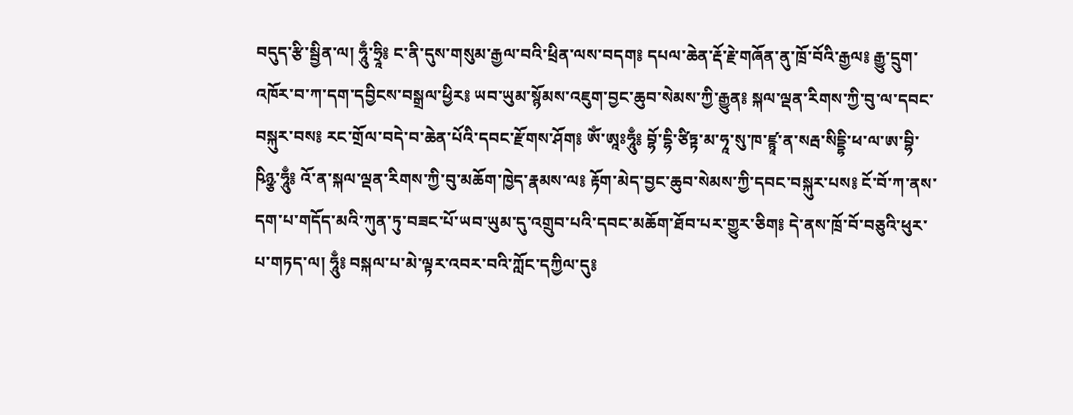བདུད་རྩི་སྦྱིན་ལ། ཧཱུྃ་ཧྲཱི༔ ང་ནི་དུས་གསུམ་རྒྱལ་བའི་ཕྲིན་ལས་བདག༔ དཔལ་ཆེན་རྡོ་རྗེ་གཞོན་ནུ་ཁྲོ་བོའི་རྒྱལ༔ རྒྱུ་དྲུག་འཁོར་བ་ཀ་དག་དབྱིངས་བསྒྲལ་ཕྱིར༔ ཡབ་ཡུམ་སྙོམས་འཇུག་བྱང་ཆུབ་སེམས་ཀྱི་རྒྱུན༔ སྐལ་ལྡན་རིགས་ཀྱི་བུ་ལ་དབང་བསྐུར་བས༔ རང་གྲོལ་བདེ་བ་ཆེན་པོའི་དབང་རྫོགས་ཤོག༔ ཨོཾ་ཨཱཿཧཱུྃ༔ བྷོ་དྷི་ཙིཏྟ་མ་ཧཱ་སུ་ཁ་ཛྙཱ་ན་སརྦ་སིདྡྷི་ཕ་ལ་ཨ་བྷི་ཥིཉྩ་ཧཱུྃ༔ འོ་ན་སྐལ་ལྡན་རིགས་ཀྱི་བུ་མཆོག་ཁྱེད་རྣམས་ལ༔ རྟོག་མེད་བྱང་ཆུབ་སེམས་ཀྱི་དབང་བསྐུར་པས༔ ངོ་བོ་ཀ་ནས་དག་པ་གདོད་མའི་ཀུན་ཏུ་བཟང་པོ་ཡབ་ཡུམ་དུ་འགྲུབ་པའི་དབང་མཆོག་ཐོབ་པར་གྱུར་ཅིག༔ དེ་ནས་ཁྲོ་བོ་བཅུའི་ཕུར་པ་གཏད་ལ། ཧཱུྃ༔ བསྐལ་པ་མེ་ལྟར་འབར་བའི་ཀློང་དཀྱིལ་དུ༔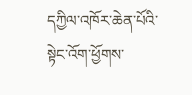དཀྱིལ་འཁོར་ཆེན་པོའི་སྟེང་འོག་ཕྱོགས་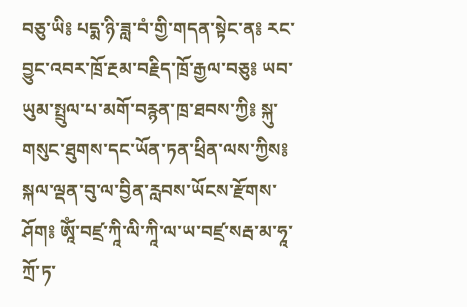བཅུ་ཡི༔ པདྨ་ཉི་ཟླ་བཾ་གྱི་གདན་སྟེང་ན༔ རང་བྱུང་འབར་ཁྲོ་རྔམ་བརྗིད་ཁྲོ་རྒྱལ་བཅུ༔ ཡབ་ཡུམ་སྤྲུལ་པ་མགོ་བརྙན་ཁྲ་ཐབས་ཀྱི༔ སྐུ་གསུང་ཐུགས་དང་ཡོན་ཏན་ཕྲིན་ལས་ཀྱིས༔ སྐལ་ལྡན་བུ་ལ་བྱིན་རླབས་ཡོངས་རྫོགས་ཤོག༔ ཨཱོཾ་བཛྲ་ཀཱི་ལི་ཀཱི་ལ་ཡ་བཛྲ་སརྦ་མ་ཧཱ་ཀྲོ་ཏ་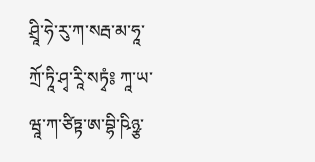ཤྲཱི་ཧེ་རུ་ཀ་སརྦ་མ་ཧཱ་ཀྲོ་ཏཱི་ཤྭ་རཱི་སཏྭཾ༔ ཀཱ་ཡ་ཝཱ་ཀ་ཙིཏྟ་ཨ་བྷི་ཥིཉྩ་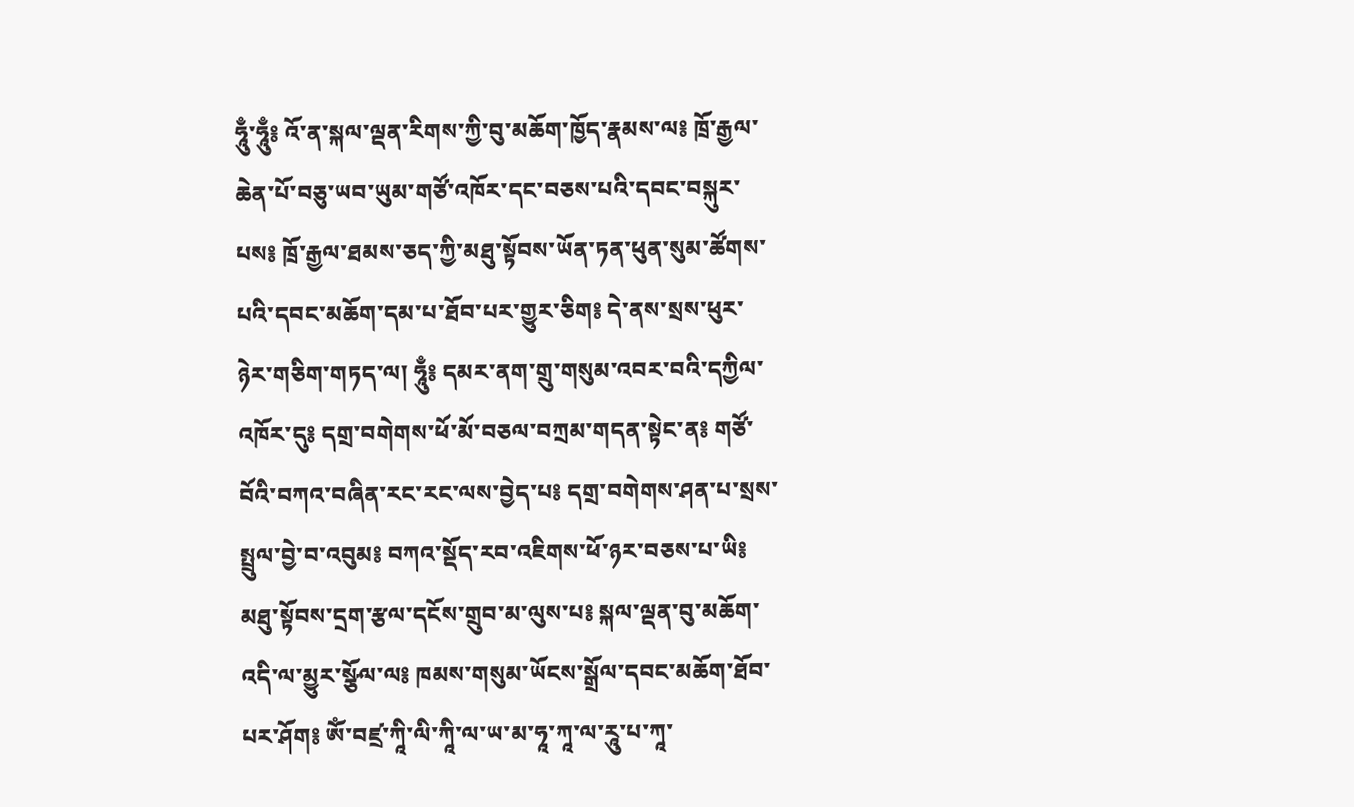ཧཱུྃ་ཧཱུྃ༔ འོ་ན་སྐལ་ལྡན་རིགས་ཀྱི་བུ་མཆོག་ཁྱོད་རྣམས་ལ༔ ཁྲོ་རྒྱལ་ཆེན་པོ་བཅུ་ཡབ་ཡུམ་གཙོ་འཁོར་དང་བཅས་པའི་དབང་བསྐུར་པས༔ ཁྲོ་རྒྱལ་ཐམས་ཅད་ཀྱི་མཐུ་སྟོབས་ཡོན་ཏན་ཕུན་སུམ་ཚོགས་པའི་དབང་མཆོག་དམ་པ་ཐོབ་པར་གྱུར་ཅིག༔ དེ་ནས་སྲས་ཕུར་ཉེར་གཅིག་གཏད་ལ། ཧཱུྃ༔ དམར་ནག་གྲུ་གསུམ་འབར་བའི་དཀྱིལ་འཁོར་དུ༔ དགྲ་བགེགས་ཕོ་མོ་བཅལ་བཀྲམ་གདན་སྟེང་ན༔ གཙོ་བོའི་བཀའ་བཞིན་རང་རང་ལས་བྱེད་པ༔ དགྲ་བགེགས་ཤན་པ་སྲས་སྤྲུལ་བྱེ་བ་འབུམ༔ བཀའ་སྡོད་རབ་འཇིགས་ཕོ་ཉར་བཅས་པ་ཡི༔ མཐུ་སྟོབས་དྲག་རྩལ་དངོས་གྲུབ་མ་ལུས་པ༔ སྐལ་ལྡན་བུ་མཆོག་འདི་ལ་མྱུར་སྩོལ་ལ༔ ཁམས་གསུམ་ཡོངས་སྒྲོལ་དབང་མཆོག་ཐོབ་པར་ཤོག༔ ཨོཾ་བཛྲ་ཀཱི་ལི་ཀཱི་ལ་ཡ་མ་ཧཱ་ཀཱ་ལ་རཱུ་པ་ཀཱ་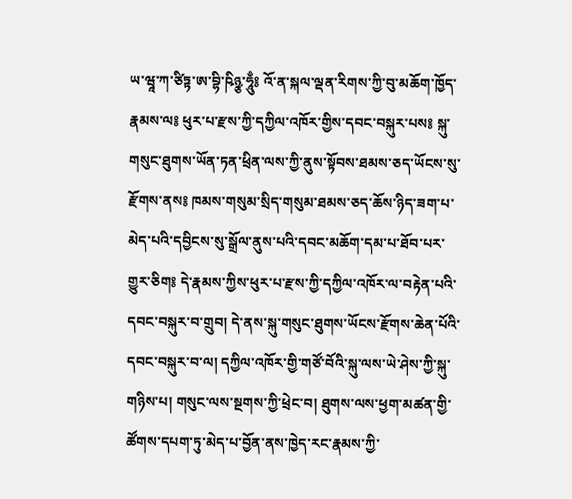ཡ་ཝཱ་ཀ་ཙིཏྟ་ཨ་བྷི་ཥིཉྩ་ཧཱུྃ༔ འོ་ན་སྐལ་ལྡན་རིགས་ཀྱི་བུ་མཆོག་ཁྱོད་རྣམས་ལ༔ ཕུར་པ་རྫས་ཀྱི་དཀྱིལ་འཁོར་གྱིས་དབང་བསྐུར་པས༔ སྐུ་གསུང་ཐུགས་ཡོན་ཏན་ཕྲིན་ལས་ཀྱི་ནུས་སྟོབས་ཐམས་ཅད་ཡོངས་སུ་རྫོགས་ནས༔ ཁམས་གསུམ་སྲིད་གསུམ་ཐམས་ཅད་ཆོས་ཉིད་ཟག་པ་མེད་པའི་དབྱིངས་སུ་སྒྲོལ་ནུས་པའི་དབང་མཆོག་དམ་པ་ཐོབ་པར་གྱུར་ཅིག༔ དེ་རྣམས་ཀྱིས་ཕུར་པ་རྫས་ཀྱི་དཀྱིལ་འཁོར་ལ་བརྟེན་པའི་དབང་བསྐུར་བ་གྲུབ། དེ་ནས་སྐུ་གསུང་ཐུགས་ཡོངས་རྫོགས་ཆེན་པོའི་དབང་བསྐུར་བ་ལ། དཀྱིལ་འཁོར་གྱི་གཙོ་བོའི་སྐུ་ལས་ཡེ་ཤེས་ཀྱི་སྐུ་གཉིས་པ། གསུང་ལས་སྔགས་ཀྱི་ཕྲེང་བ། ཐུགས་ལས་ཕྱག་མཚན་གྱི་ཚོགས་དཔག་ཏུ་མེད་པ་བྱོན་ནས་ཁྱེད་རང་རྣམས་ཀྱི་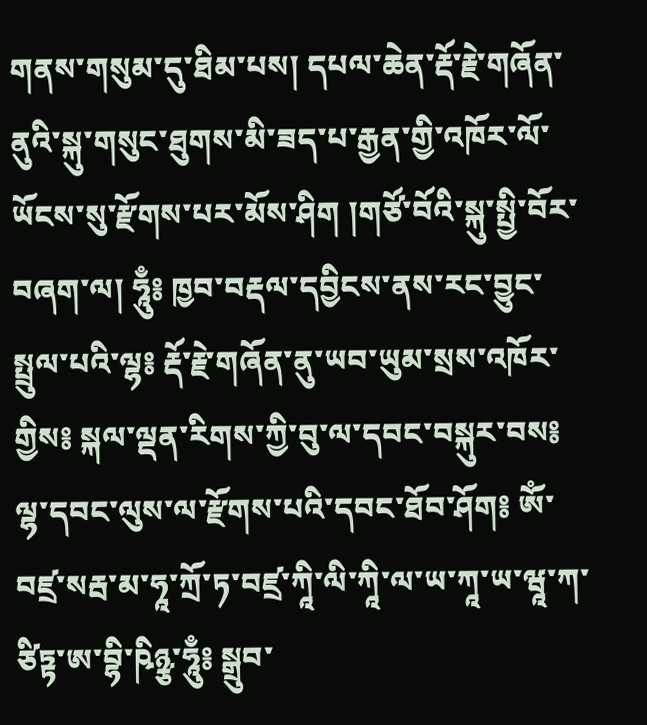གནས་གསུམ་དུ་ཐིམ་པས། དཔལ་ཆེན་རྡོ་རྗེ་གཞོན་ནུའི་སྐུ་གསུང་ཐུགས་མི་ཟད་པ་རྒྱན་གྱི་འཁོར་ལོ་ཡོངས་སུ་རྫོགས་པར་མོས་ཤིག །གཙོ་བོའི་སྐུ་སྤྱི་བོར་བཞག་ལ། ཧཱུྃ༔ ཁྱབ་བརྡལ་དབྱིངས་ནས་རང་བྱུང་སྤྲུལ་པའི་ལྷ༔ རྡོ་རྗེ་གཞོན་ནུ་ཡབ་ཡུམ་སྲས་འཁོར་གྱིས༔ སྐལ་ལྡན་རིགས་ཀྱི་བུ་ལ་དབང་བསྐུར་བས༔ ལྷ་དབང་ལུས་ལ་རྫོགས་པའི་དབང་ཐོབ་ཤོག༔ ཨོཾ་བཛྲ་སརྦ་མ་ཧཱ་ཀྲོ་ཏ་བཛྲ་ཀཱི་ལི་ཀཱི་ལ་ཡ་ཀཱ་ཡ་ཝཱ་ཀ་ཙིཏྟ་ཨ་བྷི་ཥིཉྩ་ཧཱུྃ༔ སྒྲུབ་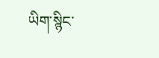ཡིག་སྙིང་